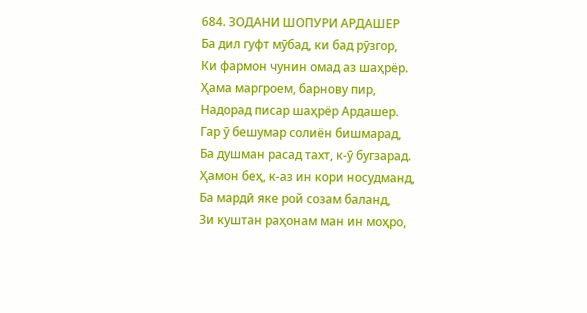684. ЗОДАНИ ШОПУРИ АРДАШЕР
Ба дил гуфт мӯбад, ки бад рӯзгор,
Ки фармон чунин омад аз шаҳрёр.
Ҳама маргроем, барнову пир,
Надорад писар шаҳрёр Ардашер.
Гар ӯ бешумар солиён бишмарад,
Ба душман расад тахт, к-ӯ бугзарад.
Ҳамон беҳ, к-аз ин кори носудманд,
Ба мардӣ яке рой созам баланд,
Зи куштан раҳонам ман ин моҳро,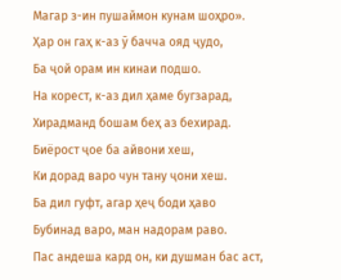Магар з-ин пушаймон кунам шоҳро».
Ҳар он гаҳ к-аз ӯ бачча ояд ҷудо,
Ба ҷой орам ин кинаи подшо.
На корест, к-аз дил ҳаме бугзарад,
Хирадманд бошам беҳ аз бехирад.
Биёрост ҷое ба айвони хеш,
Ки дорад варо чун тану ҷони хеш.
Ба дил гуфт, агар ҳеҷ боди ҳаво
Бубинад варо, ман надорам раво.
Пас андеша кард он, ки душман бас аст,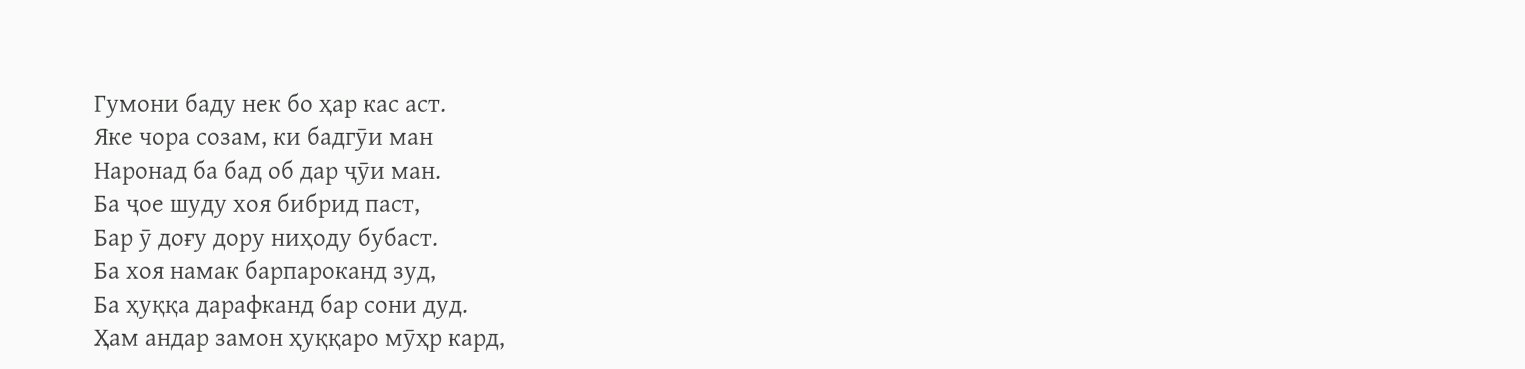Гумони баду нек бо ҳар кас аст.
Яке чора созам, ки бадгӯи ман
Наронад ба бад об дар ҷӯи ман.
Ба ҷое шуду хоя бибрид паст,
Бар ӯ доғу дору ниҳоду бубаст.
Ба хоя намак барпароканд зуд,
Ба ҳуққа дарафканд бар сони дуд.
Ҳам андар замон ҳуққаро мӯҳр кард,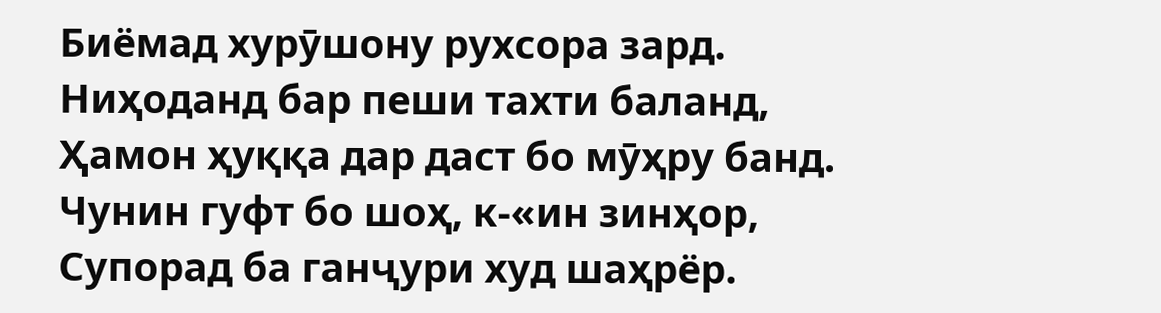Биёмад хурӯшону рухсора зард.
Ниҳоданд бар пеши тахти баланд,
Ҳамон ҳуққа дар даст бо мӯҳру банд.
Чунин гуфт бо шоҳ, к-«ин зинҳор,
Супорад ба ганҷури худ шаҳрёр.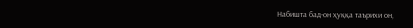Набишта бад-он ҳуққа таърихи он,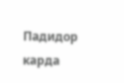Падидор карда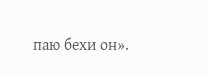паю бехи он».